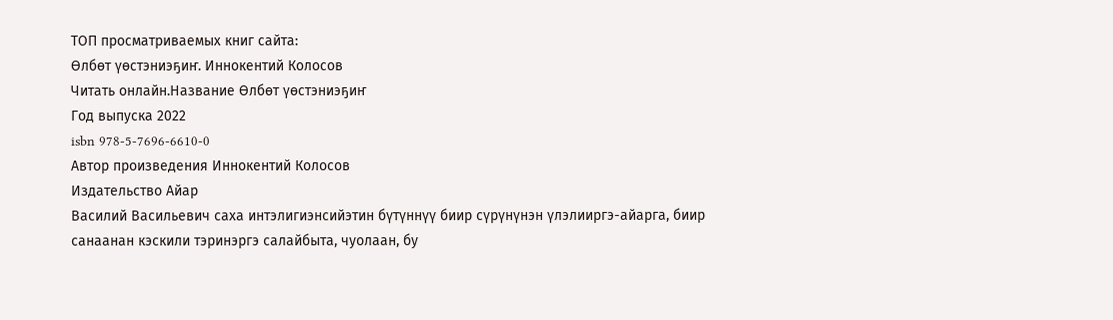ТОП просматриваемых книг сайта:
Өлбөт үөстэниэҕиҥ. Иннокентий Колосов
Читать онлайн.Название Өлбөт үөстэниэҕиҥ
Год выпуска 2022
isbn 978-5-7696-6610-0
Автор произведения Иннокентий Колосов
Издательство Айар
Василий Васильевич саха интэлигиэнсийэтин бүтүннүү биир сүрүнүнэн үлэлииргэ-айарга, биир санаанан кэскили тэринэргэ салайбыта, чуолаан, бу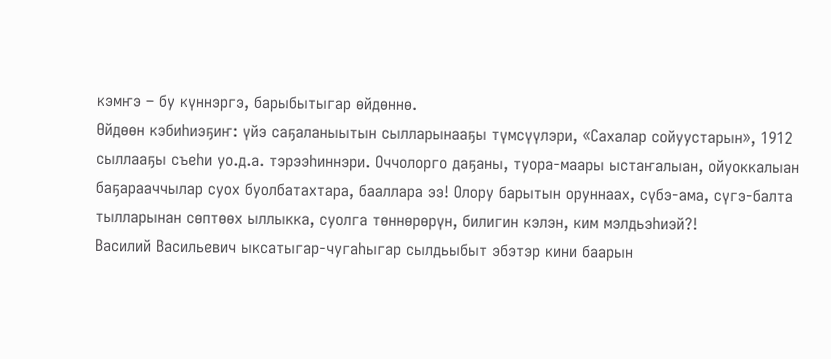кэмҥэ – бу күннэргэ, барыбытыгар өйдөннө.
Өйдөөн кэбиһиэҕиҥ: үйэ саҕаланыытын сылларынааҕы түмсүүлэри, «Сахалар сойуустарын», 1912 сыллааҕы съеһи уо.д.а. тэрээһиннэри. Оччолорго даҕаны, туора-маары ыстаҥалыан, ойуоккалыан баҕарааччылар суох буолбатахтара, бааллара ээ! Олору барытын оруннаах, сүбэ-ама, сүгэ-балта тылларынан сөптөөх ыллыкка, суолга төннөрөрүн, билигин кэлэн, ким мэлдьэһиэй?!
Василий Васильевич ыксатыгар-чугаһыгар сылдьыбыт эбэтэр кини баарын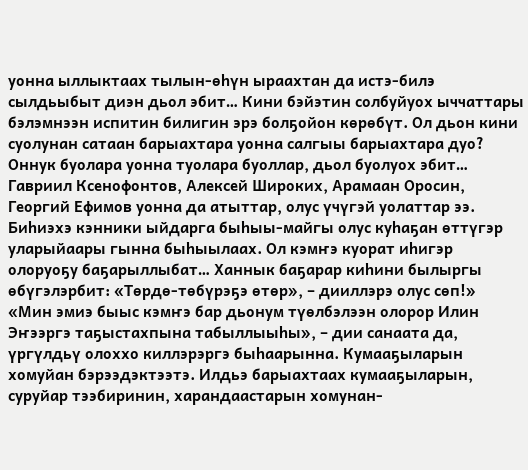уонна ыллыктаах тылын-өһүн ыраахтан да истэ-билэ сылдьыбыт диэн дьол эбит… Кини бэйэтин солбуйуох ыччаттары бэлэмнээн испитин билигин эрэ болҕойон көрөбүт. Ол дьон кини суолунан сатаан барыахтара уонна салгыы барыахтара дуо? Оннук буолара уонна туолара буоллар, дьол буолуох эбит…
Гавриил Ксенофонтов, Алексей Широких, Арамаан Оросин, Георгий Ефимов уонна да атыттар, олус үчүгэй уолаттар ээ. Биһиэхэ кэнники ыйдарга быһыы-майгы олус куһаҕан өттүгэр уларыйаары гынна быһыылаах. Ол кэмҥэ куорат иһигэр олоруоҕу баҕарыллыбат… Ханнык баҕарар киһини былыргы өбүгэлэрбит: «Төрдө-төбүрэҕэ өтөр», – дииллэрэ олус сөп!»
«Мин эмиэ быыс кэмҥэ бар дьонум түөлбэлээн олорор Илин Эҥээргэ таҕыстахпына табыллыыһы», – дии санаата да, үргүлдьү олоххо киллэрэргэ быһаарынна. Кумааҕыларын хомуйан бэрээдэктээтэ. Илдьэ барыахтаах кумааҕыларын, суруйар тээбиринин, харандаастарын хомунан-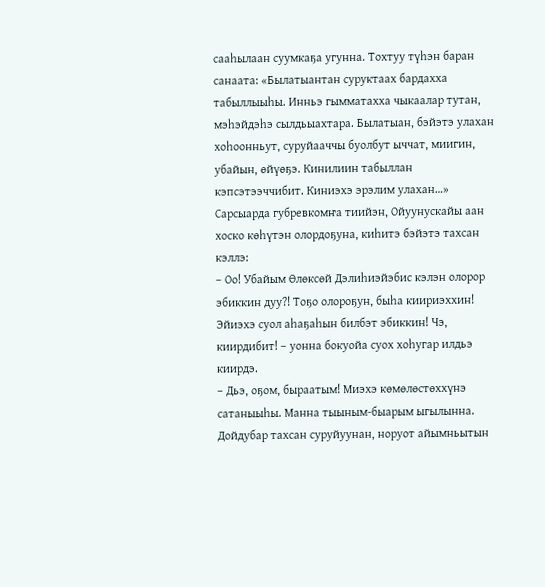сааһылаан суумкаҕа угунна. Тохтуу түһэн баран санаата: «Былатыантан суруктаах бардахха табыллыыһы. Инньэ гымматахха чыкаалар тутан, мэһэйдэһэ сылдьыахтара. Былатыан, бэйэтэ улахан хоһоонньут, суруйааччы буолбут ыччат, миигин, убайын, өйүөҕэ. Кинилиин табыллан кэпсэтээччибит. Киниэхэ эрэлим улахан…»
Сарсыарда губревкомҥа тиийэн, Ойуунускайы аан хоско көһүтэн олордоҕуна, киһитэ бэйэтэ тахсан кэллэ:
– Оо! Убайым Өлөксөй Дэлиһиэйэбис кэлэн олорор эбиккин дуу?! Тоҕо олороҕун, быһа киириэххин! Эйиэхэ суол аһаҕаһын билбэт эбиккин! Чэ, киирдибит! – уонна бокуойа суох хоһугар илдьэ киирдэ.
– Дьэ, оҕом, быраатым! Миэхэ көмөлөстөххүнэ сатаныыһы. Манна тыыным-быарым ыгылынна. Дойдубар тахсан суруйуунан, норуот айымньытын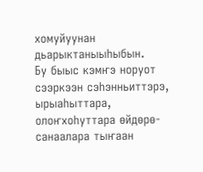хомуйуунан дьарыктаныыһыбын.
Бу быыс кэмҥэ норуот сээркээн сэһэнньиттэрэ, ырыаһыттара, олоҥхоһуттара өйдөрө-санаалара тыҥаан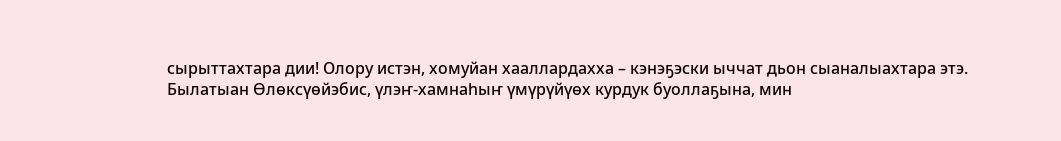сырыттахтара дии! Олору истэн, хомуйан хааллардахха – кэнэҕэски ыччат дьон сыаналыахтара этэ.
Былатыан Өлөксүөйэбис, үлэҥ-хамнаһыҥ үмүрүйүөх курдук буоллаҕына, мин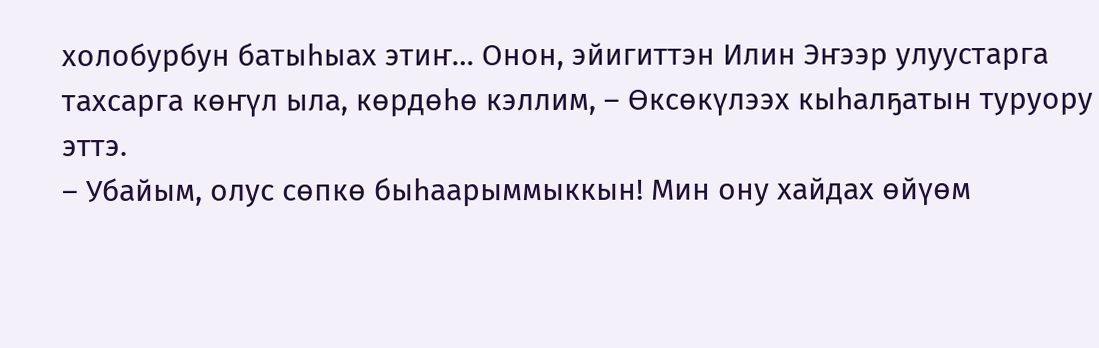холобурбун батыһыах этиҥ… Онон, эйигиттэн Илин Эҥээр улуустарга тахсарга көҥүл ыла, көрдөһө кэллим, – Өксөкүлээх кыһалҕатын туруору эттэ.
– Убайым, олус сөпкө быһаарыммыккын! Мин ону хайдах өйүөм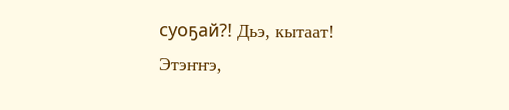суоҕай?! Дьэ, кытаат! Этэҥҥэ,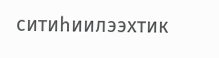ситиһиилээхтик